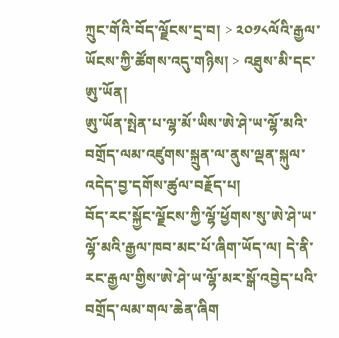ཀྲུང་གོའི་བོད་ལྗོངས་དྲ་བ། > ༢༠༡༨ལོའི་རྒྱལ་ཡོངས་ཀྱི་ཚོགས་འདུ་གཉིས། > འཐུས་མི་དང་ཨུ་ཡོན།
ཨུ་ཡོན་སྤེན་པ་ལྷ་མོ་ཡིས་ཨེ་ཤེ་ཡ་ལྷོ་མའི་བགྲོད་ལམ་འཛུགས་སྐྲུན་ལ་ནུས་ལྡན་སྐུལ་འདེད་བྱ་དགོས་ཚུལ་བརྗོད་པ།
བོད་རང་སྐྱོང་ལྗོངས་ཀྱི་ལྷོ་ཕྱོགས་སུ་ཨེ་ཤེ་ཡ་ལྷོ་མའི་རྒྱལ་ཁབ་མང་པོ་ཞིག་ཡོད་ལ། དེ་ནི་རང་རྒྱལ་གྱིས་ཨེ་ཤེ་ཡ་ལྷོ་མར་སྒོ་འབྱེད་པའི་བགྲོད་ལམ་གལ་ཆེན་ཞིག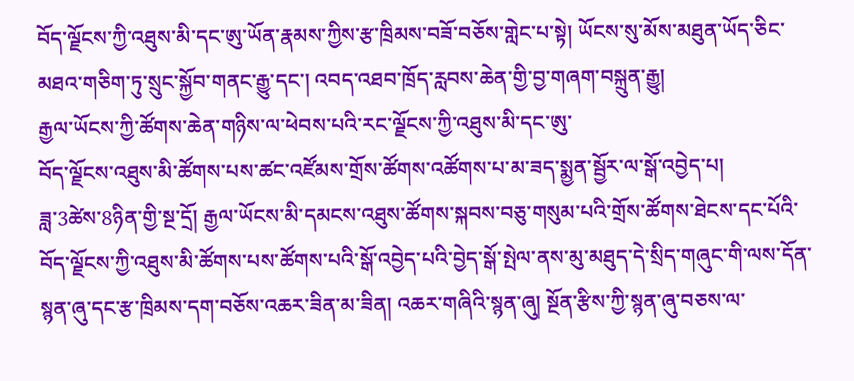བོད་ལྗོངས་ཀྱི་འཐུས་མི་དང་ཨུ་ཡོན་རྣམས་ཀྱིས་རྩ་ཁྲིམས་བཟོ་བཅོས་གླེང་པ་སྟེ། ཡོངས་སུ་མོས་མཐུན་ཡོད་ཅིང་མཐའ་གཅིག་ཏུ་སྲུང་སྐྱོབ་གནང་རྒྱུ་དང་། འབད་འཐབ་ཁྲོད་རླབས་ཆེན་གྱི་བྱ་གཞག་བསྐྲུན་རྒྱུ།
རྒྱལ་ཡོངས་ཀྱི་ཚོགས་ཆེན་གཉིས་ལ་ཕེབས་པའི་རང་ལྗོངས་ཀྱི་འཐུས་མི་དང་ཨུ་
བོད་ལྗོངས་འཐུས་མི་ཚོགས་པས་ཚང་འཛོམས་གྲོས་ཚོགས་འཚོགས་པ་མ་ཟད་སྨྱན་སྦྱོར་ལ་སྒོ་འབྱེད་པ།
ཟླ་3ཚེས་8ཉིན་གྱི་སྔ་དྲོ། རྒྱལ་ཡོངས་མི་དམངས་འཐུས་ཚོགས་སྐབས་བཅུ་གསུམ་པའི་གྲོས་ཚོགས་ཐེངས་དང་པོའི་བོད་ལྗོངས་ཀྱི་འཐུས་མི་ཚོགས་པས་ཚོགས་པའི་སྒོ་འབྱེད་པའི་བྱེད་སྒོ་སྤེལ་ནས་མུ་མཐུད་དེ་སྲིད་གཞུང་གི་ལས་དོན་སྙན་ཞུ་དང་རྩ་ཁྲིམས་དག་བཅོས་འཆར་ཟིན་མ་ཟིན། འཆར་གཞིའི་སྙན་ཞུ། སྔོན་རྩིས་ཀྱི་སྙན་ཞུ་བཅས་ལ་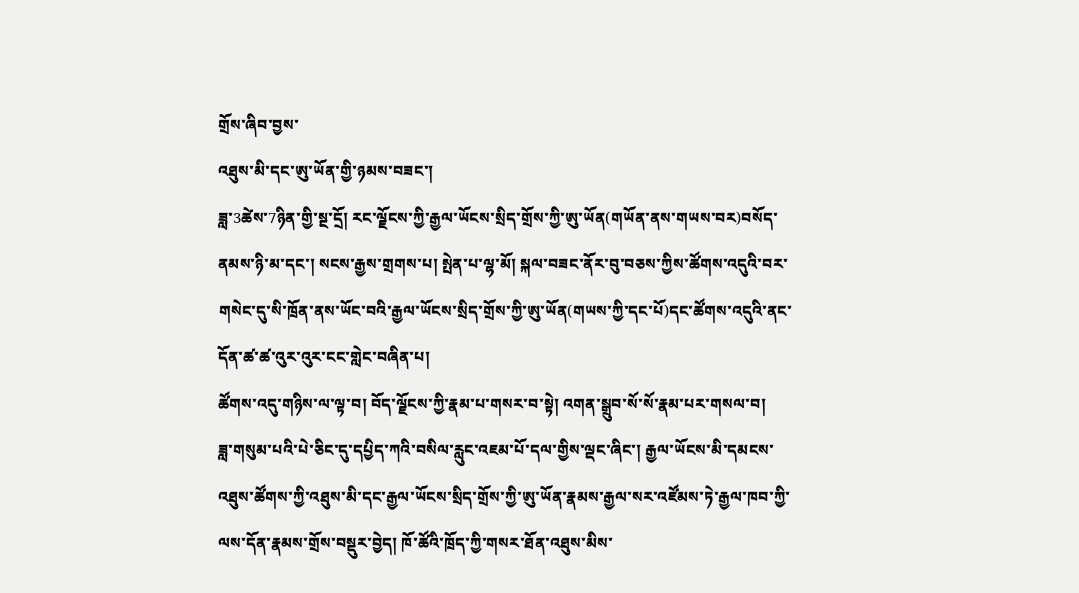གྲོས་ཞིབ་བྱས་
འཐུས་མི་དང་ཨུ་ཡོན་གྱི་ཉམས་བཟང་།
ཟླ་3ཚེས་7ཉིན་གྱི་སྔ་དྲོ། རང་ལྗོངས་ཀྱི་རྒྱལ་ཡོངས་སྲིད་གྲོས་ཀྱི་ཨུ་ཡོན(གཡོན་ནས་གཡས་བར)བསོད་ནམས་ཉི་མ་དང་། སངས་རྒྱས་གྲགས་པ། སྤེན་པ་ལྷ་མོ། སྐལ་བཟང་ནོར་བུ་བཅས་ཀྱིས་ཚོགས་འདུའི་བར་གསེང་དུ་སི་ཁྲོན་ནས་ཡོང་བའི་རྒྱལ་ཡོངས་སྲིད་གྲོས་ཀྱི་ཨུ་ཡོན(གཡས་ཀྱི་དང་པོ)དང་ཚོགས་འདུའི་ནང་དོན་ཚ་ཚ་འུར་འུར་ངང་གླེང་བཞིན་པ།
ཚོགས་འདུ་གཉིས་ལ་ལྟ་བ། བོད་ལྗོངས་ཀྱི་རྣམ་པ་གསར་བ་སྟེ། འགན་སྒྲུབ་སོ་སོ་རྣམ་པར་གསལ་བ།
ཟླ་གསུམ་པའི་པེ་ཅིང་དུ་དཔྱིད་ཀའི་བསིལ་རླུང་འཇམ་པོ་དལ་གྱིས་ལྡང་ཞིང་། རྒྱལ་ཡོངས་མི་དམངས་འཐུས་ཚོགས་ཀྱི་འཐུས་མི་དང་རྒྱལ་ཡོངས་སྲིད་གྲོས་ཀྱི་ཨུ་ཡོན་རྣམས་རྒྱལ་སར་འཛོམས་ཏེ་རྒྱལ་ཁབ་ཀྱི་ལས་དོན་རྣམས་གྲོས་བསྡུར་བྱེད། ཁོ་ཚོའི་ཁྲོད་ཀྱི་གསར་ཐོན་འཐུས་མིས་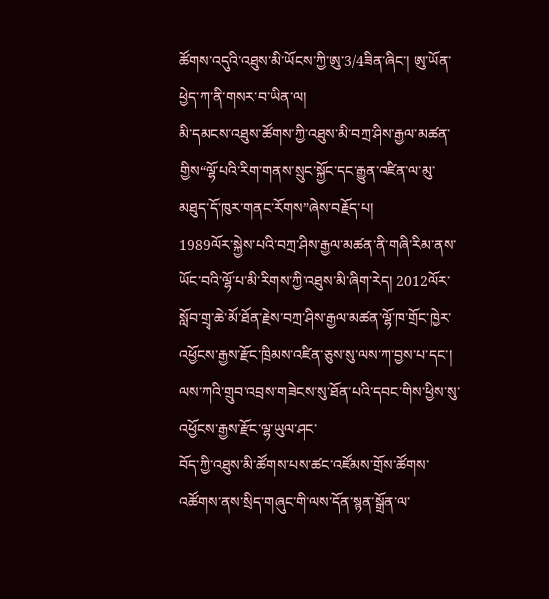ཚོགས་འདུའི་འཐུས་མི་ཡོངས་ཀྱི་ཨུ་3/4ཟིན་ཞིང་། ཨུ་ཡོན་ཕྱེད་ཀ་ནི་གསར་བ་ཡིན་ལ།
མི་དམངས་འཐུས་ཚོགས་ཀྱི་འཐུས་མི་བཀྲ་ཤིས་རྒྱལ་མཚན་གྱིས“ལྷོ་པའི་རིག་གནས་སྲུང་སྐྱོང་དང་རྒྱུན་འཛིན་ལ་མུ་མཐུད་དོ་ཁུར་གནང་རོགས”ཞེས་བརྗོད་པ།
1989ལོར་སྐྱེས་པའི་བཀྲ་ཤིས་རྒྱལ་མཚན་ནི་གཞི་རིམ་ནས་ཡོང་བའི་ལྷོ་པ་མི་རིགས་ཀྱི་འཐུས་མི་ཞིག་རེད། 2012ལོར་སློབ་གྲྭ་ཆེ་མོ་ཐོན་རྗེས་བཀྲ་ཤིས་རྒྱལ་མཚན་ལྷོ་ཁ་གྲོང་ཁྱེར་འཕྱོངས་རྒྱས་རྫོང་ཁྲིམས་འཛིན་ཅུས་སུ་ལས་ཀ་བྱས་པ་དང་། ལས་ཀའི་གྲུབ་འབྲས་གཟེངས་སུ་ཐོན་པའི་དབང་གིས་ཕྱིས་སུ་འཕྱོངས་རྒྱས་རྫོང་ལྷ་ཡུལ་ཤང་
བོད་ཀྱི་འཐུས་མི་ཚོགས་པས་ཚང་འཛོམས་གྲོས་ཚོགས་འཚོགས་ནས་སྲིད་གཞུང་གི་ལས་དོན་སྙན་སྒྲོན་ལ་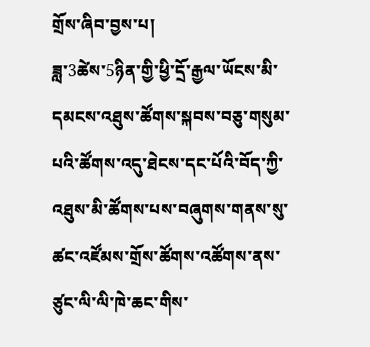གྲོས་ཞིབ་བྱས་པ།
ཟླ་3ཚེས་5ཉིན་གྱི་ཕྱི་དྲོ་རྒྱལ་ཡོངས་མི་དམངས་འཐུས་ཚོགས་སྐབས་བཅུ་གསུམ་པའི་ཚོགས་འདུ་ཐེངས་དང་པོའི་བོད་ཀྱི་འཐུས་མི་ཚོགས་པས་བཞུགས་གནས་སུ་ཚང་འཛོམས་གྲོས་ཚོགས་འཚོགས་ནས་ཙུང་ལི་ལི་ཁེ་ཆང་གིས་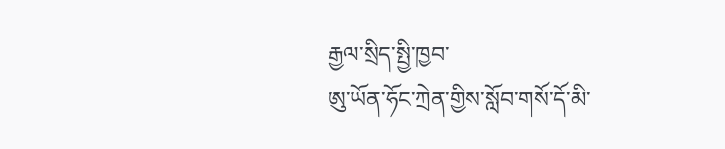རྒྱལ་སྲིད་སྤྱི་ཁྱབ་
ཨུ་ཡོན་ཧོང་ཀྲེན་གྱིས་སློབ་གསོ་དོ་མི་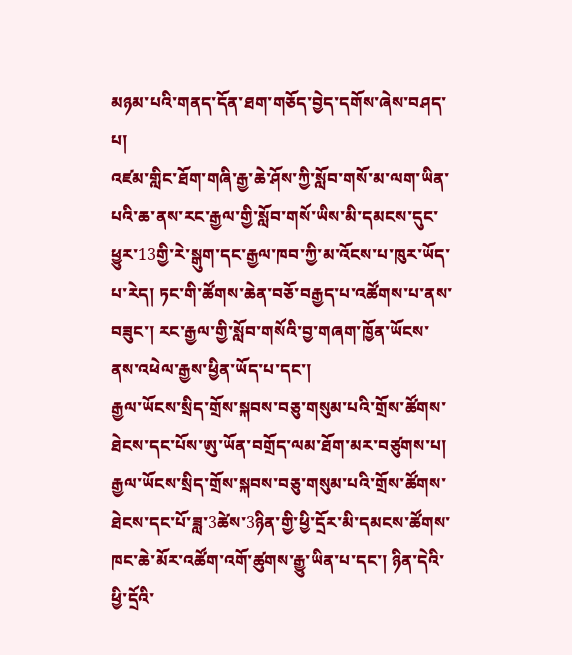མཉམ་པའི་གནད་དོན་ཐག་གཅོད་བྱེད་དགོས་ཞེས་བཤད་པ།
འཛམ་གླིང་ཐོག་གཞི་རྒྱ་ཆེ་ཤོས་ཀྱི་སློབ་གསོ་མ་ལག་ཡིན་པའི་ཆ་ནས་རང་རྒྱལ་གྱི་སློབ་གསོ་ཡིས་མི་དམངས་དུང་ཕྱུར་13གྱི་རེ་སྒུག་དང་རྒྱལ་ཁབ་ཀྱི་མ་འོངས་པ་ཁུར་ཡོད་པ་རེད། ཏང་གི་ཚོགས་ཆེན་བཅོ་བརྒྱད་པ་འཚོགས་པ་ནས་བཟུང་། རང་རྒྱལ་གྱི་སློབ་གསོའི་བྱ་གཞག་ཁྱོན་ཡོངས་ནས་འཕེལ་རྒྱས་ཕྱིན་ཡོད་པ་དང་།
རྒྱལ་ཡོངས་སྲིད་གྲོས་སྐབས་བཅུ་གསུམ་པའི་གྲོས་ཚོགས་ཐེངས་དང་པོས་ཨུ་ཡོན་བགྲོད་ལམ་ཐོག་མར་བཙུགས་པ།
རྒྱལ་ཡོངས་སྲིད་གྲོས་སྐབས་བཅུ་གསུམ་པའི་གྲོས་ཚོགས་ཐེངས་དང་པོ་ཟླ་3ཚེས་3ཉིན་གྱི་ཕྱི་དྲོར་མི་དམངས་ཚོགས་ཁང་ཆེ་མོར་འཚོག་འགོ་ཚུགས་རྒྱུ་ཡིན་པ་དང་། ཉིན་དེའི་ཕྱི་དྲོའི་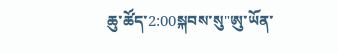ཆུ་ཚོད་2:00སྐབས་སུ"ཨུ་ཡོན་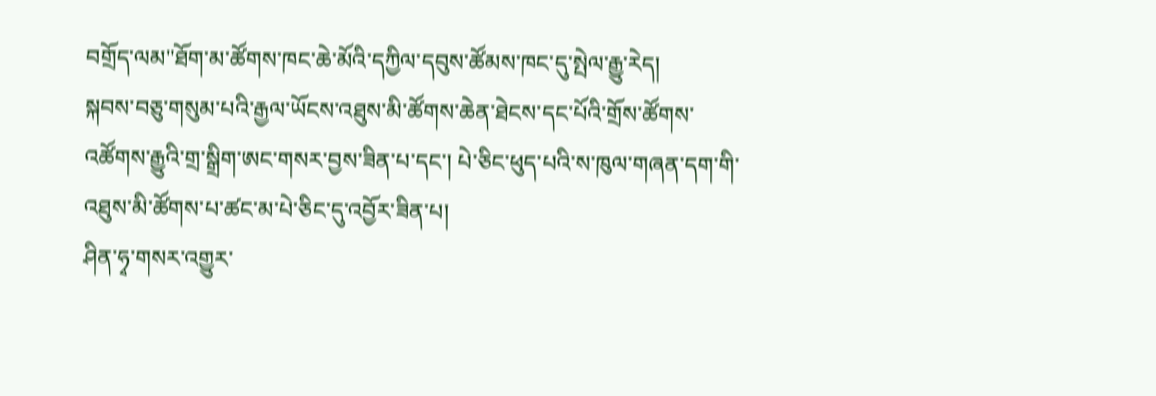བགྲོད་ལམ"ཐོག་མ་ཚོགས་ཁང་ཆེ་མོའི་དཀྱིལ་དབུས་ཚོམས་ཁང་དུ་སྤེལ་རྒྱུ་རེད།
སྐབས་བཅུ་གསུམ་པའི་རྒྱལ་ཡོངས་འཐུས་མི་ཚོགས་ཆེན་ཐེངས་དང་པོའི་གྲོས་ཚོགས་འཚོགས་རྒྱུའི་གྲ་སྒྲིག་ཨང་གསར་བྱས་ཟིན་པ་དང་། པེ་ཅིང་ཕུད་པའི་ས་ཁུལ་གཞན་དག་གི་འཐུས་མི་ཚོགས་པ་ཚང་མ་པེ་ཅིང་དུ་འབྱོར་ཟིན་པ།
ཤིན་ཧྭ་གསར་འགྱུར་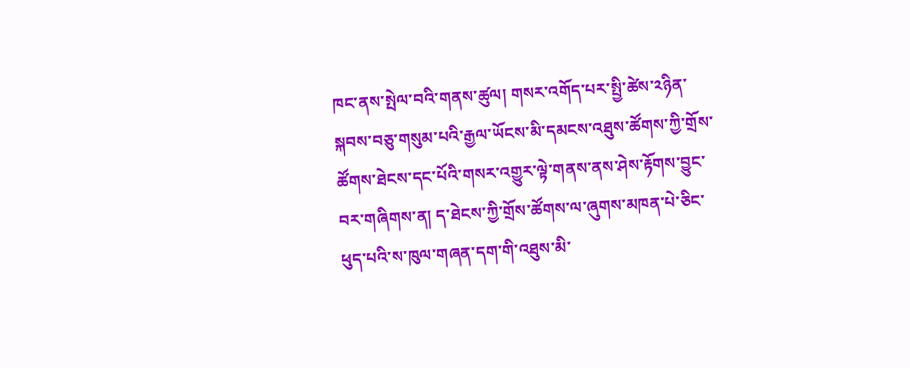ཁང་ནས་སྤེལ་བའི་གནས་ཚུལ། གསར་འགོད་པར་སྤྱི་ཚེས་༢ཉིན་སྐབས་བཅུ་གསུམ་པའི་རྒྱལ་ཡོངས་མི་དམངས་འཐུས་ཚོགས་ཀྱི་གྲོས་ཚོགས་ཐེངས་དང་པོའི་གསར་འགྱུར་ལྟེ་གནས་ནས་ཤེས་རྟོགས་བྱུང་བར་གཞིགས་ན། ད་ཐེངས་ཀྱི་གྲོས་ཚོགས་ལ་ཞུགས་མཁན་པེ་ཅིང་ཕུད་པའི་ས་ཁུལ་གཞན་དག་གི་འཐུས་མི་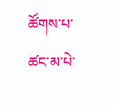ཚོགས་པ་ཚང་མ་པེ་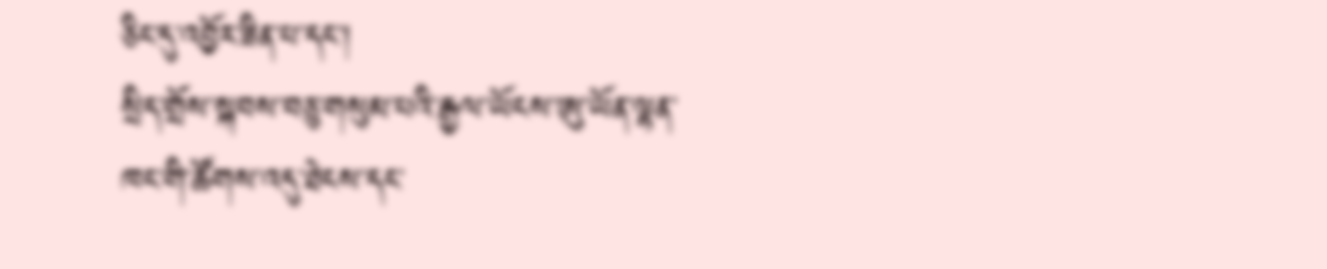ཅིང་དུ་འབྱོར་ཟིན་པ་དང་།
སྲིད་གྲོས་སྐབས་བཅུ་གསུམ་པའི་རྒྱལ་ཡོངས་ཨུ་ཡོན་ལྷན་ཁང་གི་ཚོགས་འདུ་ཐེངས་དང་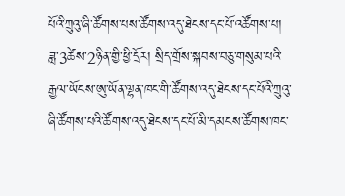པོའི་ཀྲུའུ་ཞི་ཚོགས་པས་ཚོགས་འདུ་ཐེངས་དང་པོ་འཚོགས་པ།
ཟླ་3ཚེས་2ཉིན་གྱི་ཕྱི་དྲོར། སྲིད་གྲོས་སྐབས་བཅུ་གསུམ་པའི་རྒྱལ་ཡོངས་ཨུ་ཡོན་ལྷན་ཁང་གི་ཚོགས་འདུ་ཐེངས་དང་པོའི་ཀྲུའུ་ཞི་ཚོགས་པའི་ཚོགས་འདུ་ཐེངས་དང་པོ་མི་དམངས་ཚོགས་ཁང་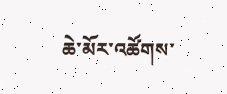ཆེ་མོར་འཚོགས་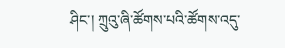ཤིང་། ཀྲུའུ་ཞི་ཚོགས་པའི་ཚོགས་འདུ་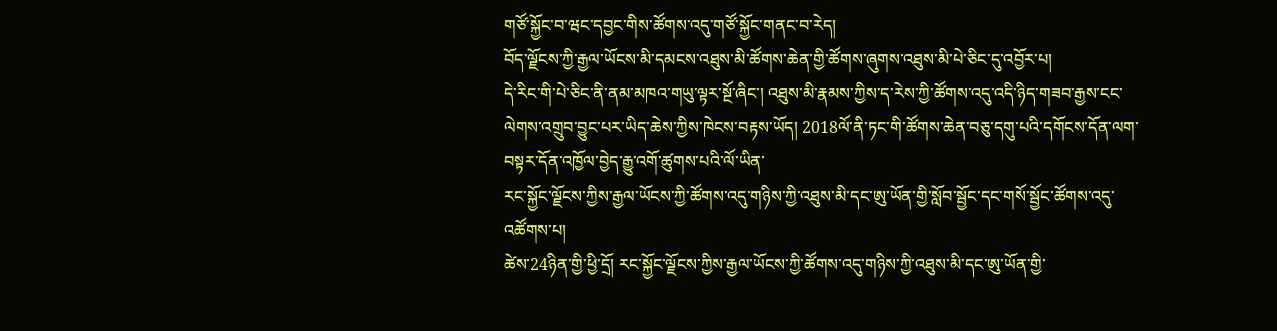གཙོ་སྐྱོང་བ་ཝང་དབྱང་གིས་ཚོགས་འདུ་གཙོ་སྐྱོང་གནང་བ་རེད།
བོད་ལྗོངས་ཀྱི་རྒྱལ་ཡོངས་མི་དམངས་འཐུས་མི་ཚོགས་ཆེན་གྱི་ཚོགས་ཞུགས་འཐུས་མི་པེ་ཅིང་དུ་འབྱོར་པ།
དེ་རིང་གི་པེ་ཅིང་ནི་ནམ་མཁའ་གཡུ་ལྟར་སྔོ་ཞིང་། འཐུས་མི་རྣམས་ཀྱིས་ད་རེས་ཀྱི་ཚོགས་འདུ་འདི་ཉིད་གཟབ་རྒྱས་ངང་ལེགས་འགྲུབ་བྱུང་པར་ཡིད་ཆེས་ཀྱིས་ཁེངས་བརྟས་ཡོད། 2018ལོ་ནི་ཏང་གི་ཚོགས་ཆེན་བཅུ་དགུ་པའི་དགོངས་དོན་ལག་བསྟར་དོན་འཁྱོལ་བྱེད་རྒྱུ་འགོ་ཚུགས་པའི་ལོ་ཡིན་
རང་སྐྱོང་ལྗོངས་ཀྱིས་རྒྱལ་ཡོངས་ཀྱི་ཚོགས་འདུ་གཉིས་ཀྱི་འཐུས་མི་དང་ཨུ་ཡོན་གྱི་སློབ་སྦྱོང་དང་གསོ་སྦྱོང་ཚོགས་འདུ་འཚོགས་པ།
ཚེས་24ཉིན་གྱི་ཕྱི་དྲོ། རང་སྐྱོང་ལྗོངས་ཀྱིས་རྒྱལ་ཡོངས་ཀྱི་ཚོགས་འདུ་གཉིས་ཀྱི་འཐུས་མི་དང་ཨུ་ཡོན་གྱི་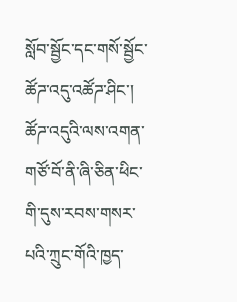སློབ་སྦྱོང་དང་གསོ་སྦྱོང་ཚོཌ་འདུ་འཚོཌ་ཤིང་། ཚོཌ་འདུའི་ལས་འགན་གཙོ་བོ་ནི་ཞི་ཅིན་ཕིང་གི་དུས་རབས་གསར་པའི་ཀྲུང་གོའི་ཁྱད་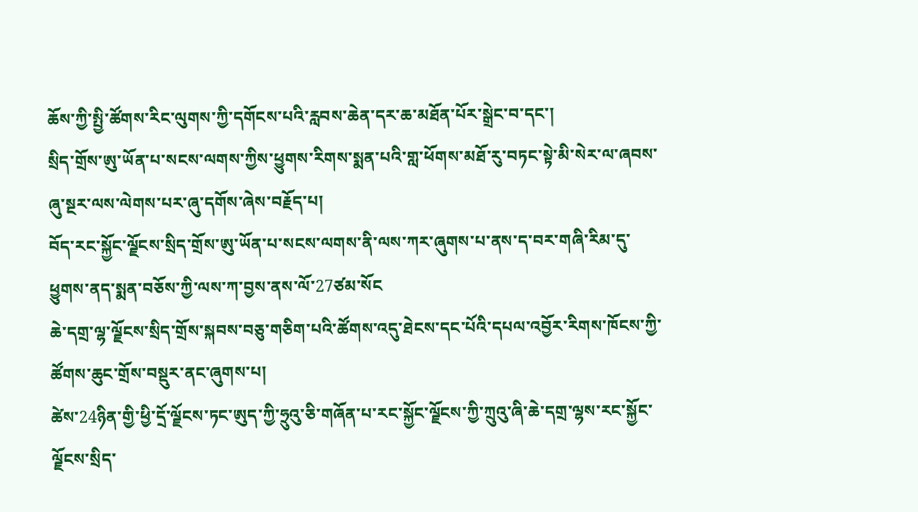ཆོས་ཀྱི་སྤྱི་ཚོགས་རིང་ལུགས་ཀྱི་དགོངས་པའི་རླབས་ཆེན་དར་ཆ་མཐོན་པོར་སྒྲེང་བ་དང་།
སྲིད་གྲོས་ཨུ་ཡོན་པ་སངས་ལགས་ཀྱིས་ཕྱུགས་རིགས་སྨན་པའི་གླ་ཕོགས་མཐོ་རུ་བཏང་སྟེ་མི་སེར་ལ་ཞབས་ཞུ་སྔར་ལས་ལེགས་པར་ཞུ་དགོས་ཞེས་བརྗོད་པ།
བོད་རང་སྐྱོང་ལྗོངས་སྲིད་གྲོས་ཨུ་ཡོན་པ་སངས་ལགས་ནི་ལས་ཀར་ཞུགས་པ་ནས་ད་བར་གཞི་རིམ་དུ་ཕྱུགས་ནད་སྨན་བཅོས་ཀྱི་ལས་ཀ་བྱས་ནས་ལོ་27ཙམ་སོང
ཆེ་དགྲ་ལྷ་ལྗོངས་སྲིད་གྲོས་སྐབས་བཅུ་གཅིག་པའི་ཚོགས་འདུ་ཐེངས་དང་པོའི་དཔལ་འབྱོར་རིགས་ཁོངས་ཀྱི་ཚོགས་ཆུང་གྲོས་བསྡུར་ནང་ཞུགས་པ།
ཚེས་24ཉིན་གྱི་ཕྱི་དྲོ་ལྗོངས་ཏང་ཨུད་ཀྱི་ཧྲུའུ་ཅི་གཞོན་པ་རང་སྐྱོང་ལྗོངས་ཀྱི་ཀྲུའུ་ཞི་ཆེ་དགྲ་ལྷས་རང་སྐྱོང་ལྗོངས་སྲིད་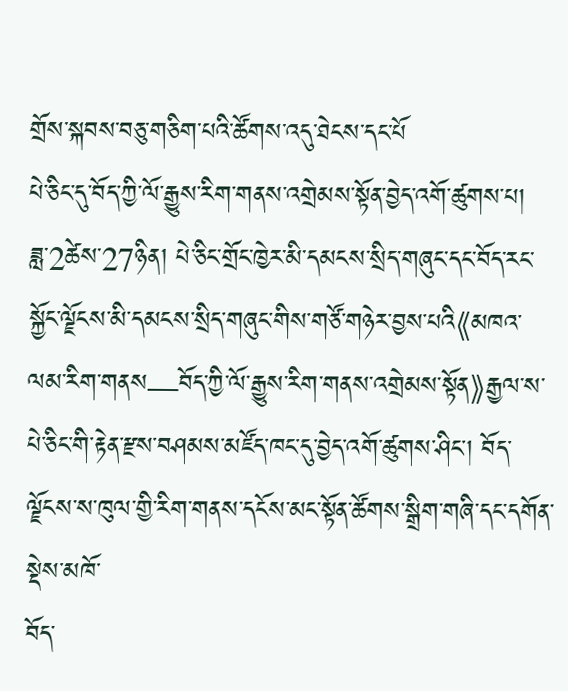གྲོས་སྐབས་བཅུ་གཅིག་པའི་ཚོགས་འདུ་ཐེངས་དང་པོ
པེ་ཅིང་དུ་བོད་ཀྱི་ལོ་རྒྱུས་རིག་གནས་འགྲེམས་སྟོན་བྱེད་འགོ་ཚུགས་པ།
ཟླ་2ཚེས་27ཉིན། པེ་ཅིང་གྲོང་ཁྱེར་མི་དམངས་སྲིད་གཞུང་དང་བོད་རང་སྐྱོང་ལྗོངས་མི་དམངས་སྲིད་གཞུང་གིས་གཙོ་གཉེར་བྱས་པའི《མཁའ་ལམ་རིག་གནས—བོད་ཀྱི་ལོ་རྒྱུས་རིག་གནས་འགྲེམས་སྟོན》རྒྱལ་ས་པེ་ཅིང་གི་རྟེན་རྫས་བཤམས་མཛོད་ཁང་དུ་བྱེད་འགོ་ཚུགས་ཤིང་། བོད་ལྗོངས་ས་ཁུལ་གྱི་རིག་གནས་དངོས་མང་སྟོན་ཚོགས་སྒྲིག་གཞི་དང་དགོན་སྡེས་མཁོ་
བོད་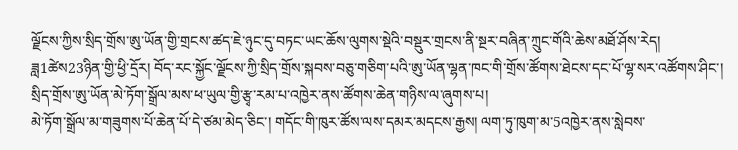ལྗོངས་ཀྱིས་སྲིད་གྲོས་ཨུ་ཡོན་གྱི་གྲངས་ཚད་ཇེ་ཉུང་དུ་བཏང་ཡང་ཆོས་ལུགས་སྡེའི་བསྡུར་གྲངས་ནི་སྔར་བཞིན་ཀྲུང་གོའི་ཆེས་མཐོ་ཤོས་རེད།
ཟླ1ཚེས23ཉིན་གྱི་ཕྱི་དྲོར། བོད་རང་སྐྱོང་ལྗོངས་ཀྱི་སྲིད་གྲོས་སྐབས་བཅུ་གཅིག་པའི་ཨུ་ཡོན་ལྷན་ཁང་གི་གྲོས་ཚོགས་ཐེངས་དང་པོ་ལྷ་སར་འཚོགས་ཤིང་།
སྲིད་གྲོས་ཨུ་ཡོན་མེ་ཏོག་སྒྲོལ་མས་ཕ་ཡུལ་གྱི་རྩྭ་རམ་པ་འཁྱེར་ནས་ཚོགས་ཆེན་གཉིས་ལ་ཞུགས་པ།
མེ་ཏོག་སྒྲོལ་མ་གཟུགས་པོ་ཆེན་པོ་དེ་ཙམ་མེད་ཅིང་། གདོང་གི་ཁུར་ཚོས་ལས་དམར་མདངས་རྒྱས། ལག་ཏུ་ཁུག་མ་5འཁྱེར་ནས་སླེབས་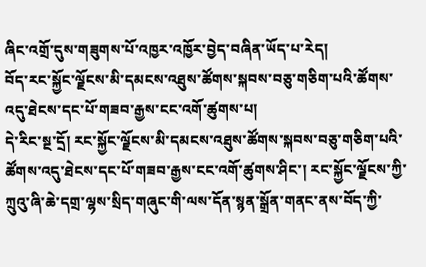ཞིང་འགྲོ་དུས་གཟུགས་པོ་འཁྱར་འཁྱོར་བྱེད་བཞིན་ཡོད་པ་རེད།
བོད་རང་སྐྱོང་ལྗོངས་མི་དམངས་འཐུས་ཚོགས་སྐབས་བཅུ་གཅིག་པའི་ཚོགས་འདུ་ཐེངས་དང་པོ་གཟབ་རྒྱས་ངང་འགོ་ཚུགས་པ།
དེ་རིང་སྔ་དྲོ། རང་སྐྱོང་ལྗོངས་མི་དམངས་འཐུས་ཚོགས་སྐབས་བཅུ་གཅིག་པའི་ཚོགས་འདུ་ཐེངས་དང་པོ་གཟབ་རྒྱས་ངང་འགོ་ཚུགས་ཤིང་། རང་སྐྱོང་ལྗོངས་ཀྱི་ཀྲུའུ་ཞི་ཆེ་དགྲ་ལྷས་སྲིད་གཞུང་གི་ལས་དོན་སྙན་སྒྲོན་གནང་ནས་བོད་ཀྱི་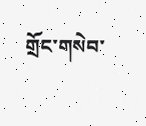གྲོང་གསེབ་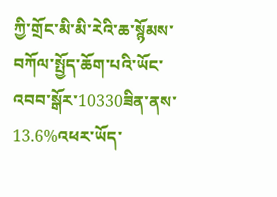ཀྱི་གྲོང་མི་མི་རེའི་ཆ་སྙོམས་བཀོལ་སྤྱོད་ཆོག་པའི་ཡོང་འབབ་སྒོར་10330ཟིན་ནས་13.6%འཕར་ཡོད་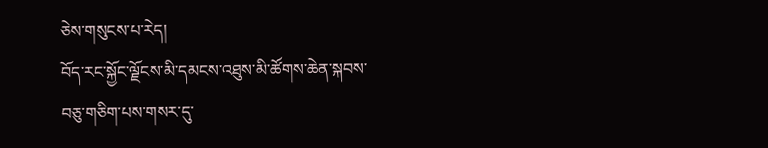ཅེས་གསུངས་པ་རེད།
བོད་རང་སྐྱོང་ལྗོངས་མི་དམངས་འཐུས་མི་ཚོགས་ཆེན་སྐབས་བཅུ་གཅིག་པས་གསར་དུ་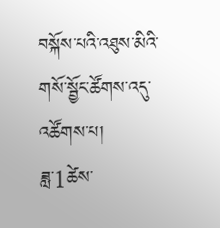བསྐོས་པའི་འཐུས་མིའི་གསོ་སྦྱོང་ཚོགས་འདུ་འཚོགས་པ།
ཟླ་1ཚེས་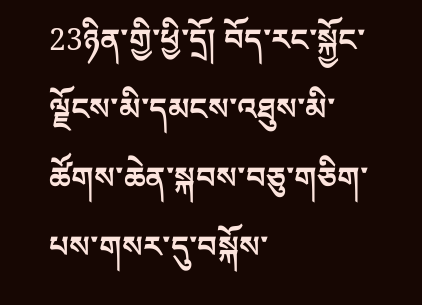23ཉིན་གྱི་ཕྱི་དྲོ། བོད་རང་སྐྱོང་ལྗོངས་མི་དམངས་འཐུས་མི་ཚོགས་ཆེན་སྐབས་བཅུ་གཅིག་པས་གསར་དུ་བསྐོས་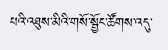པའི་འཐུས་མིའི་གསོ་སྦྱོང་ཚོགས་འདུ་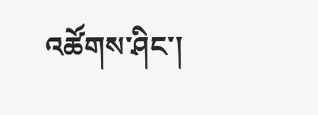འཚོགས་ཤིང་།